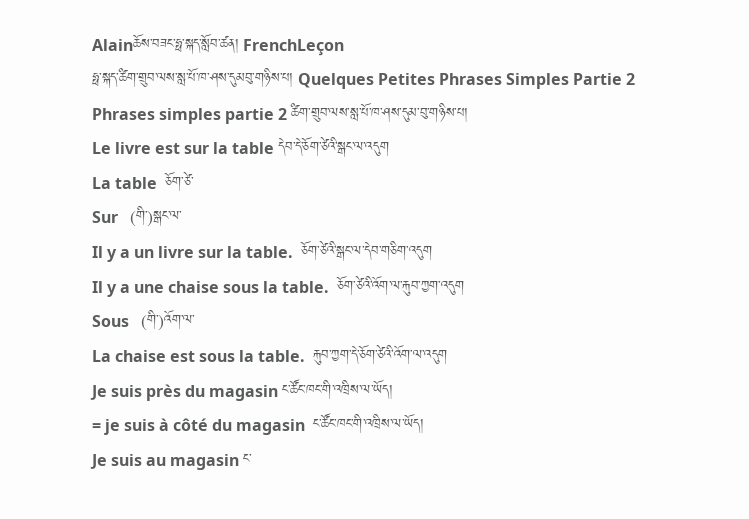Alainཆོས་བཟང་ཧྥ་སྐད་སློབ་ཚན། FrenchLeçon
ཧྥ་སྐད་ཚིག་གྲུབ་ལས་སླ་པོ་ཁ་ཤས་དུམབུ་གཉིས་པ། Quelques Petites Phrases Simples Partie 2
Phrases simples partie 2 ཚིག་གྲུབ་ལས་སླ་པོ་ཁ་ཤས་དུམ་བུ་གཉིས་པ།
Le livre est sur la table དེབ་དེ་ཅོག་ཙེའི་སྒང་ལ་འདུག
La table  ཅོག་ཙེ་
Sur   (གི་)སྒང་ལ་
Il y a un livre sur la table.  ཅོག་ཙེའི་སྒང་ལ་དེབ་གཅིག་འདུག
Il y a une chaise sous la table.  ཅོག་ཙེའི་འོག་ལ་རྐུབ་ཀྱག་འདུག
Sous   (གི་)འོག་ལ་
La chaise est sous la table.  རྐུབ་ཀྱག་དེ་ཅོག་ཙེའི་འོག་ལ་འདུག
Je suis près du magasin ང་ཚོང་ཁང་གི་འཁྲིས་ལ་ཡོད།
= je suis à côté du magasin  ང་ཚོང་ཁང་གི་འཁྲིས་ལ་ཡོད།
Je suis au magasin ང་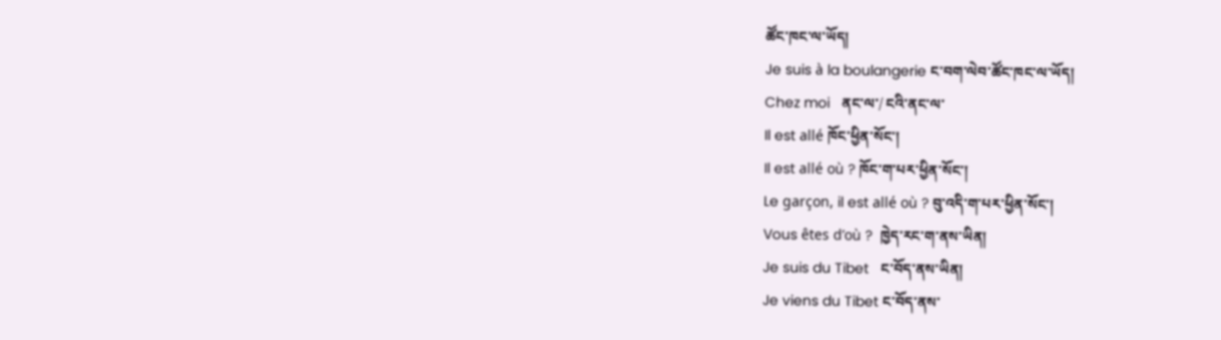ཚོང་ཁང་ལ་ཡོད།
Je suis à la boulangerie ང་བག་ལེབ་ཚོང་ཁང་ལ་ཡོད།
Chez moi   ནང་ལ་/ ངའི་ནང་ལ་
Il est allé ཁོང་ཕྱིན་སོང་།
Il est allé où ? ཁོང་ག་པར་ཕྱིན་སོང་།
Le garçon, il est allé où ? བུ་འདི་ག་པར་ཕྱིན་སོང་།
Vous êtes d’où ?  ཁྱེད་རང་ག་ནས་ཡིན།
Je suis du Tibet   ང་བོད་ནས་ཡིན།
Je viens du Tibet ང་བོད་ནས་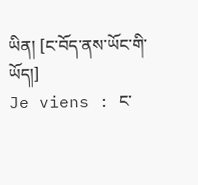ཡིན། [ང་བོད་ནས་ཡོང་གི་ཡོད།]
Je viens : ང་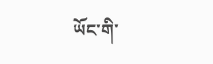ཡོང་གི་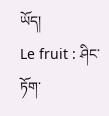ཡོད།
Le fruit : ཤིང་ཏོག་